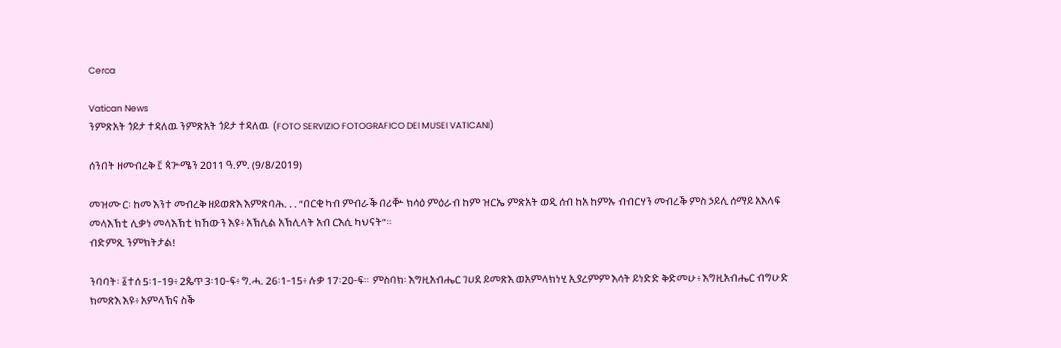Cerca

Vatican News
ንምጽአት ጎይታ ተዳለዉ ንምጽአት ጎይታ ተዳለዉ  (FOTO SERVIZIO FOTOGRAFICO DEI MUSEI VATICANI)

ሰንበት ዘመብረቅ ፫ ጳጕሜን 2011 ዓ.ም. (9/8/2019)

መዝሙር፡ ከመ እንተ መብረቅ ዘይወጽእ እምጽባሕ. . . “በርቂ ካብ ምብራቕ በሪቝ ክሳዕ ምዕራብ ከም ዝርኤ ምጽአት ወዲ ሰብ ከአ ከምኡ ብብርሃን መብረቕ ምስ ኃይሊ ሰማይ አእላፍ መላእኽቲ ሊቃነ መላእኽቲ ክኸውን እዩ፥ አኽሊል አኽሊላት አብ ርእሲ ካህናት”።
ብድምጺ ንምክትታል!

ንባባት፡ ፩ተሰ 5፡1-19፥ 2ጴጥ 3፡10-ፍ፥ ግ.ሓ. 26፡1-15፥ ሉቃ 17፡20-ፍ።  ምስባክ፡ እግዚአብሔር ገሀደ ይመጽእ ወአምላክነሂ ኢያረምም እሳት ይነድድ ቅድመሁ፥ እግዚአብሔር ብግሁድ ክመጽእ እዩ፥ አምላኽና ስቕ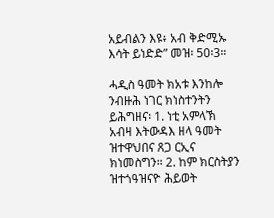አይብልን እዩ፥ አብ ቅድሚኡ እሳት ይነድድ” መዝ፡ 50፡3።

ሓዲስ ዓመት ክአቱ እንከሎ ንብዙሕ ነገር ክነስተንትን ይሕግዘና፡ 1. ነቲ አምላኽ አብዛ እትውዳእ ዘላ ዓመት ዝተዋህበና ጸጋ ርኢና ክነመስግን። 2. ከም ክርስትያን ዝተጎዓዝናዮ ሕይወት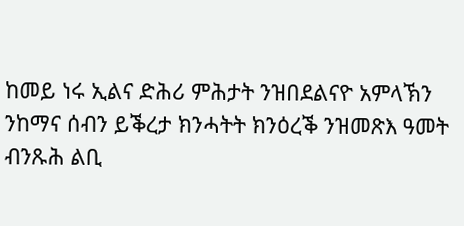ከመይ ነሩ ኢልና ድሕሪ ምሕታት ንዝበደልናዮ አምላኽን ንከማና ሰብን ይቕረታ ክንሓትት ክንዕረቕ ንዝመጽእ ዓመት ብንጹሕ ልቢ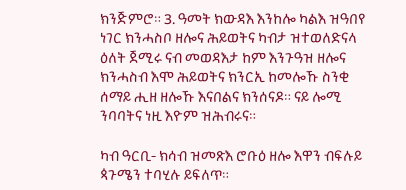ክንጅምሮ። 3. ዓመት ክውዳእ እንከሎ ካልእ ዝዓበየ ነገር ክንሓስቦ ዘሎና ሕይወትና ካብታ ዝተወለድናላ ዕለት ጀሚሩ ናብ መወዳእታ ከም እንጉዓዝ ዘሎና ክንሓስብ እሞ ሕይወትና ክንርኢ ከመሎኹ ስንቂ ሰማይ ሒዘ ዘሎኹ እናበልና ክንሰናዶ። ናይ ሎሚ ንባባትና ነዚ እዮም ዝሕብሩና።

ካብ ዓርቢ- ክሳብ ዝመጽእ ሮቡዕ ዘሎ እዋን ብፍሉይ ጳጉሜን ተባሂሉ ይፍለጥ።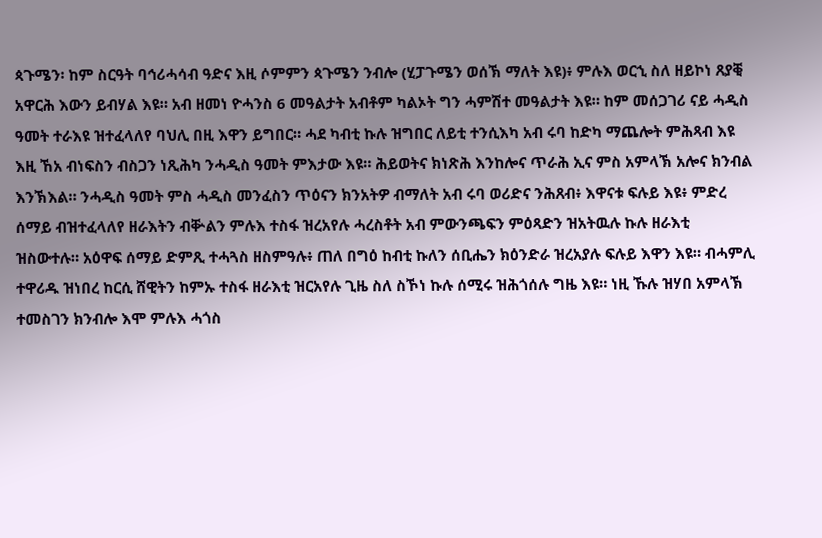ጳጉሜን፡ ከም ስርዓት ባኅሪሓሳብ ዓድና እዚ ሶምምን ጳጉሜን ንብሎ (ሂፓጉሜን ወሰኽ ማለት እዩ)፥ ምሉእ ወርኂ ስለ ዘይኮነ ጸያቒ አዋርሕ እውን ይብሃል እዩ። አብ ዘመነ ዮሓንስ 6 መዓልታት አብቶም ካልኦት ግን ሓምሽተ መዓልታት እዩ። ከም መሰጋገሪ ናይ ሓዲስ ዓመት ተራእዩ ዝተፈላለየ ባህሊ በዚ እዋን ይግበር። ሓደ ካብቲ ኩሉ ዝግበር ለይቲ ተንሲእካ አብ ሩባ ከድካ ማጨሎት ምሕጻብ እዩ እዚ ኸአ ብነፍስን ብስጋን ነጺሕካ ንሓዲስ ዓመት ምእታው እዩ። ሕይወትና ክነጽሕ እንከሎና ጥራሕ ኢና ምስ አምላኽ አሎና ክንብል እንኽእል። ንሓዲስ ዓመት ምስ ሓዲስ መንፈስን ጥዕናን ክንአትዎ ብማለት አብ ሩባ ወሪድና ንሕጸብ፥ እዋናቱ ፍሉይ እዩ፥ ምድረ ሰማይ ብዝተፈላለየ ዘራእትን ብቝልን ምሉእ ተስፋ ዝረአየሉ ሓረስቶት አብ ምውንጫፍን ምዕጻድን ዝአትዉሉ ኩሉ ዘራእቲ ዝስውተሉ። አዕዋፍ ሰማይ ድምጺ ተሓጓስ ዘስምዓሉ፥ ጠለ በግዕ ከብቲ ኩለን ሰቢሔን ክዕንድራ ዝረአያሉ ፍሉይ እዋን እዩ። ብሓምሊ ተዋሪዱ ዝነበረ ከርሲ ሸዊትን ከምኡ ተስፋ ዘራእቲ ዝርአየሉ ጊዜ ስለ ስኾነ ኩሉ ሰሚሩ ዝሕጎሰሉ ግዜ እዩ። ነዚ ኹሉ ዝሃበ አምላኽ ተመስገን ክንብሎ እሞ ምሉእ ሓጎስ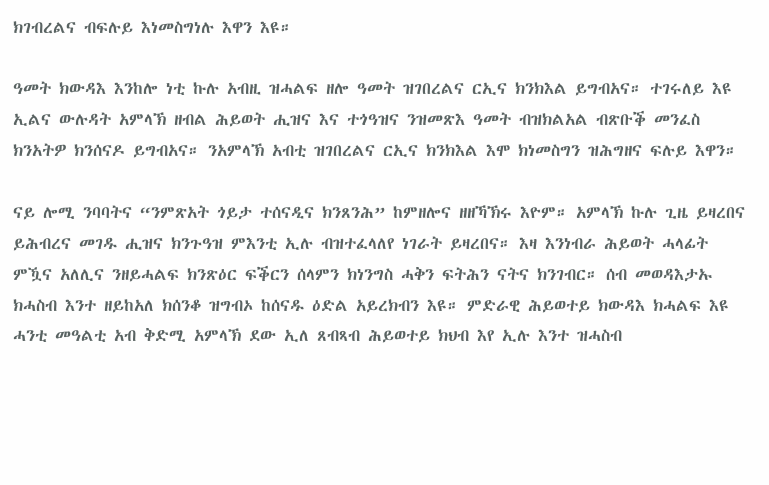ክገብረልና ብፍሉይ እነመስግነሉ እዋን እዩ።

ዓመት ክውዳእ እንከሎ ነቲ ኩሉ አብዚ ዝሓልፍ ዘሎ ዓመት ዝገበረልና ርኢና ክንክእል ይግብአና። ተገሩለይ እዩ ኢልና ውሉዳት አምላኽ ዘብል ሕይወት ሒዝና እና ተጎዓዝና ንዝመጽእ ዓመት ብዝክልአል ብጽቡቕ መንፈስ ክንአትዎ ክንሰናዶ ይግብአና። ንአምላኽ አብቲ ዝገበረልና ርኢና ክንክእል እሞ ክነመስግን ዝሕግዘና ፍሉይ እዋን።

ናይ ሎሚ ንባባትና “ንምጽአት ጎይታ ተሰናዲና ክንጸንሕ” ከምዘሎና ዘዘኻኽሩ እዮም። አምላኽ ኩሉ ጊዜ ይዛረበና ይሕብረና መገዱ ሒዝና ክንጉዓዝ ምእንቲ ኢሉ ብዝተፈላለየ ነገራት ይዛረበና። እዛ እንነብራ ሕይወት ሓላፊት ምዃና አለሊና ንዘይሓልፍ ክንጽዕር ፍቕርን ሰላምን ክነንግስ ሓቅን ፍትሕን ናትና ክንገብር። ሰብ መወዳእታኡ ክሓስብ እንተ ዘይከአለ ክሰንቆ ዝግብኦ ከሰናዱ ዕድል አይረክብን እዩ። ምድራዊ ሕይወተይ ክውዳእ ክሓልፍ እዩ ሓንቲ መዓልቲ አብ ቅድሚ አምላኽ ደው ኢለ ጸብጻብ ሕይወተይ ክህብ እየ ኢሉ እንተ ዝሓስብ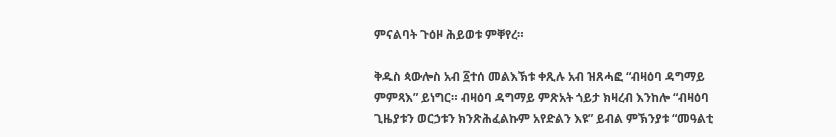ምናልባት ጉዕዞ ሕይወቱ ምቐየረ።

ቅዱስ ጳውሎስ አብ ፩ተሰ መልእኽቱ ቀጺሉ አብ ዝጸሓፎ “ብዛዕባ ዳግማይ ምምጻእ” ይነግር። ብዛዕባ ዳግማይ ምጽአት ጎይታ ክዛረብ እንከሎ “ብዛዕባ ጊዜያቱን ወርኃቱን ክንጽሕፈልኩም አየድልን እዩ” ይብል ምኽንያቱ “መዓልቲ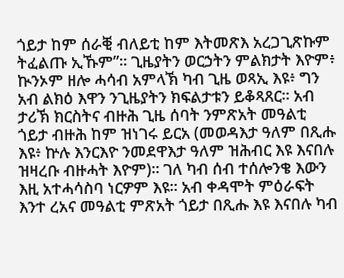ጎይታ ከም ሰራቒ ብለይቲ ከም እትመጽእ አረጋጊጽኩም ትፈልጡ ኢኹም”። ጊዜያትን ወርኃትን ምልክታት እዮም፥ ኲንኦም ዘሎ ሓሳብ አምላኽ ካብ ጊዜ ወጻኢ እዩ፥ ግን አብ ልክዕ እዋን ንጊዜያትን ክፍልታቱን ይቆጻጸር። አብ ታሪኽ ክርስትና ብዙሕ ጊዜ ሰባት ንምጽአት መዓልቲ ጎይታ ብዙሕ ከም ዝነገሩ ይርአ (መወዳእታ ዓለም በጺሑ እዩ፥ ኵሉ እንርእዮ ንመደዋእታ ዓለም ዝሕብር እዩ እናበሉ ዝዛረቡ ብዙሓት እዮም)። ገለ ካብ ሰብ ተሰሎንቄ እውን እዚ አተሓሳስባ ነርዎም እዩ። አብ ቀዳሞት ምዕራፍት እንተ ረአና መዓልቲ ምጽአት ጎይታ በጺሑ እዩ እናበሉ ካብ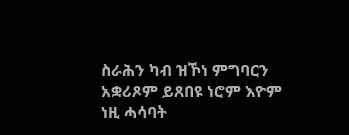ስራሕን ካብ ዝኾነ ምግባርን አቋሪጾም ይጸበዩ ነሮም እዮም ነዚ ሓሳባት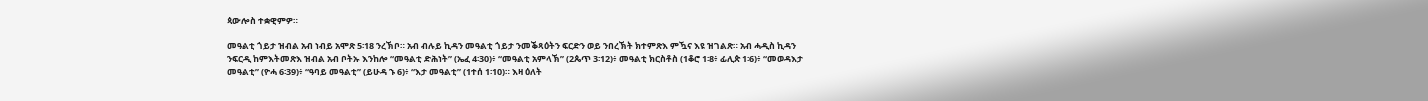ጳውሎስ ተቋዊምዎ።

መዓልቲ ጎይታ ዝብል አብ ነብይ አሞጽ 5፡18 ንረኽቦ። አብ ብሉይ ኪዳን መዓልቲ ጎይታ ንመቕጻዕትን ፍርድን ወይ ንበረኽት ክተምጽእ ምዃና እዩ ዝገልጽ። አብ ሓዲስ ኪዳን ንፍርዲ ከምእትመጽእ ዝብል አብ ቦትኡ እንከሎ “መዓልቲ ድሕነት” (ኤፈ 4፡30)፥ “መዓልቲ አምላኽ” (2ጴጥ 3፡12)፥ መዓልቲ ክርስቶስ (1ቆሮ 1፡8፥ ፊሊጵ 1፡6)፥ “መወዳእታ መዓልቲ” (ዮሓ 6፡39)፥ “ዓባይ መዓልቲ” (ይሁዳ ኁ 6)፥ “እታ መዓልቲ” (1ተሰ 1፡10)። እዛ ዕለት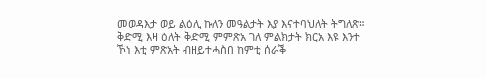መወዳእታ ወይ ልዕሊ ኩለን መዓልታት እያ እናተባህለት ትግለጽ። ቅድሚ እዛ ዕለት ቅድሚ ምምጽአ ገለ ምልክታት ክርአ እዩ እንተ ኾነ እቲ ምጽአት ብዘይተሓስበ ከምቲ ሰራቕ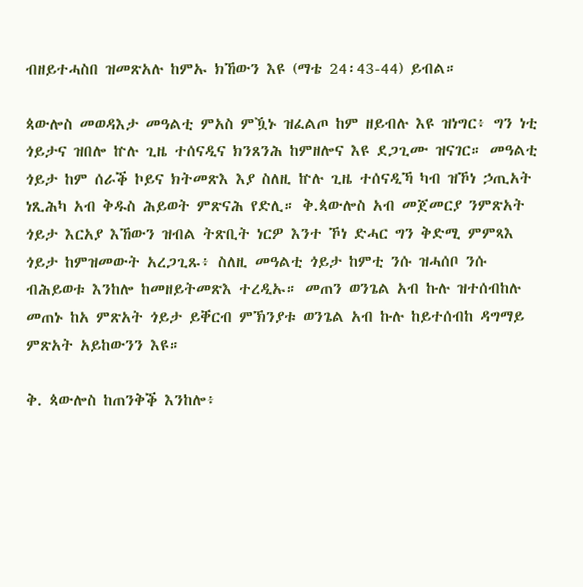ብዘይተሓስበ ዝመጽአሉ ከምኡ ክኸውን እዩ (ማቴ 24፡43-44) ይብል።

ጳውሎስ መወዳእታ መዓልቲ ምአስ ምዃኑ ዝፈልጦ ከም ዘይብሉ እዩ ዝነግር፥ ግን ነቲ ጎይታና ዝበሎ ኵሉ ጊዜ ተሰናዲና ክንጸንሕ ከምዘሎና እዩ ደጋጊሙ ዝናገር። መዓልቲ ጎይታ ከም ሰራቕ ኮይና ክትመጽእ እያ ስለዚ ኵሉ ጊዜ ተሰናዲኻ ካብ ዝኾነ ኃጢአት ነጺሕካ አብ ቅዱስ ሕይወት ምጽናሕ የድሊ። ቅ.ጳውሎስ አብ መጀመርያ ንምጽአት ጎይታ እርአያ እኸውን ዝብል ትጽቢት ነርዎ እንተ ኾነ ድሓር ግን ቅድሚ ምምጻእ ጎይታ ከምዝመውት አረጋጊጹ፥ ስለዚ መዓልቲ ጎይታ ከምቲ ንሱ ዝሓሰቦ ንሱ ብሕይወቱ እንከሎ ከመዘይትመጽእ ተረዲኡ። መጠን ወንጌል አብ ኩሉ ዝተሰብከሉ መጠኑ ከአ ምጽአት ጎይታ ይቐርብ ምኽንያቱ ወንጌል አብ ኩሉ ከይተሰብከ ዳግማይ ምጽአት አይከውንን እዩ።

ቅ. ጳውሎስ ከጠንቅቕ እንከሎ፥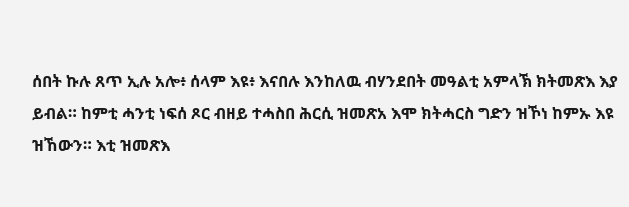ሰበት ኩሉ ጸጥ ኢሉ አሎ፥ ሰላም እዩ፥ እናበሉ እንከለዉ ብሃንደበት መዓልቲ አምላኽ ክትመጽእ እያ ይብል። ከምቲ ሓንቲ ነፍሰ ጾር ብዘይ ተሓስበ ሕርሲ ዝመጽአ እሞ ክትሓርስ ግድን ዝኾነ ከምኡ እዩ ዝኸውን። እቲ ዝመጽእ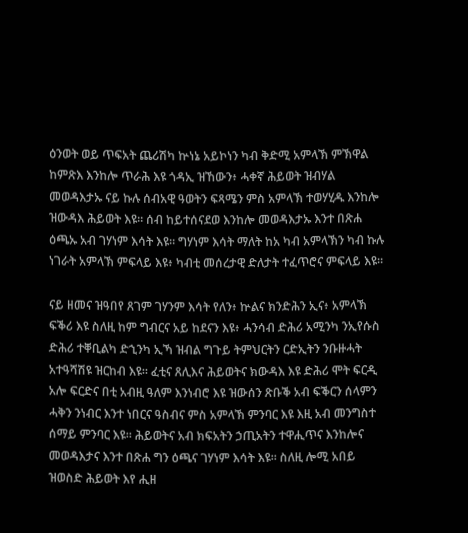ዕንወት ወይ ጥፍአት ጨሪሽካ ኵነኔ አይኮነን ካብ ቅድሚ አምላኽ ምኽዋል ከምጽእ እንከሎ ጥራሕ እዩ ጎዳኢ ዝኸውን፥ ሓቀኛ ሕይወት ዝብሃል መወዳእታኡ ናይ ኩሉ ሰብአዊ ዓወትን ፍጻሜን ምስ አምላኽ ተወሃሂዱ እንከሎ ዝውዳእ ሕይወት እዩ። ሰብ ከይተሰናደወ እንከሎ መወዳእታኡ እንተ በጽሐ ዕጫኡ አብ ገሃነም እሳት እዩ። ግሃነም እሳት ማለት ከአ ካብ አምላኽን ካብ ኩሉ ነገራት አምላኽ ምፍላይ እዩ፥ ካብቲ መሰረታዊ ድለታት ተፈጥሮና ምፍላይ እዩ።

ናይ ዘመና ዝዓበየ ጸገም ገሃንም እሳት የለን፥ ኵልና ክንድሕን ኢና፥ አምላኽ ፍቕሪ እዩ ስለዚ ከም ግብርና አይ ከደናን እዩ፥ ሓንሳብ ድሕሪ አሚንካ ንኢየሱስ ድሕሪ ተቐቢልካ ድኂንካ ኢኻ ዝብል ግጉይ ትምህርትን ርድኢትን ንቡዙሓት አተዓሻሽዩ ዝርከብ እዩ። ፈቲና ጸሊእና ሕይወትና ክውዳእ እዩ ድሕሪ ሞት ፍርዲ አሎ ፍርድና በቲ አብዚ ዓለም እንነብሮ እዩ ዝውሰን ጽቡቕ አብ ፍቕርን ሰላምን ሓቅን ንነብር እንተ ነበርና ዓስብና ምስ አምላኽ ምንባር እዩ እዚ አብ መንግስተ ሰማይ ምንባር እዩ። ሕይወትና አብ ክፍአትን ኃጢአትን ተዋሒጥና እንከሎና መወዳእታና እንተ በጽሐ ግን ዕጫና ገሃነም እሳት እዩ። ስለዚ ሎሚ አበይ ዝወስድ ሕይወት እየ ሒዘ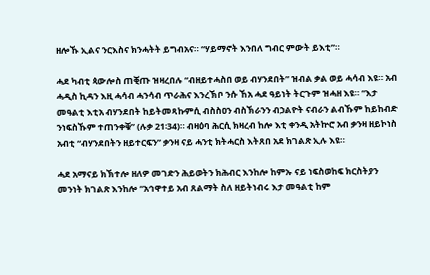ዘሎኹ ኢልና ንርእስና ክንሓትት ይግብአና። “ሃይማኖት እንበለ ግብር ምውት ይእቲ”።

ሓደ ካብቲ ጳውሎስ ጠቒጡ ዝዛረበሉ “ብዘይተሓስበ ወይ ብሃንደበት” ዝብል ቃል ወይ ሓሳብ እዩ። አብ ሓዲስ ኪዳን እዚ ሓሳብ ሓንሳብ ጥራሕና እንረኽቦ ንሱ ኸአ ሓደ ዓይነት ትርጉም ዝሓዘ እዩ። “እታ መዓልቲ እቲአ ብሃንደበት ከይትመጻኩምሲ ብስስዐን ብስኽራንን ብኃልዮት ናብራን ልብኹም ከይከብድ ንነፍስኹም ተጠንቀቑ” (ሉቃ 21፡34)። ብዛዕባ ሕርሲ ክዛረብ ከሎ እቲ ቀንዲ አትኵሮ አብ ቃንዛ ዘይኮነስ አብቲ “ብሃንደበትን ዘይተርፍን” ቃንዛ ናይ ሓንቲ ክትሓርስ እትጸበ አደ ክገልጽ ኢሉ እዩ።

ሓደ አማናይ ክኽተሎ ዘለዎ መገድን ሕይወትን ክሕብር እንከሎ ከምኡ ናይ ነፍስወከፍ ክርስትያን መንነት ክገልጽ እንከሎ “አኅዋተይ አብ ጸልማት ስለ ዘይትነብሩ እታ መዓልቲ ከም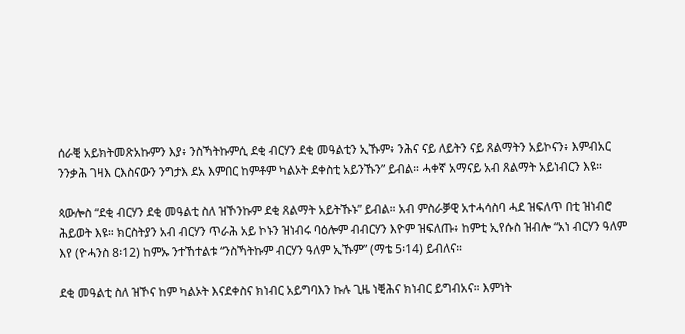ሰራቒ አይክትመጽአኩምን እያ፥ ንስኻትኩምሲ ደቂ ብርሃን ደቂ መዓልቲን ኢኹም፥ ንሕና ናይ ለይትን ናይ ጸልማትን አይኮናን፥ እምብአር ንንቃሕ ገዛእ ርእስናውን ንግታእ ደአ እምበር ከምቶም ካልኦት ደቀስቲ አይንኹን” ይብል። ሓቀኛ አማናይ አብ ጸልማት አይነብርን እዩ።

ጳውሎስ “ደቂ ብርሃን ደቂ መዓልቲ ስለ ዝኾንኩም ደቂ ጸልማት አይትኹኑ” ይብል። አብ ምስራቓዊ አተሓሳስባ ሓደ ዝፍለጥ በቲ ዝነብሮ ሕይወት እዩ። ክርስትያን አብ ብርሃን ጥራሕ አይ ኮኑን ዝነብሩ ባዕሎም ብብርሃን እዮም ዝፍለጡ፥ ከምቲ ኢየሱስ ዝብሎ “አነ ብርሃን ዓለም እየ (ዮሓንስ 8፡12) ከምኡ ንተኸተልቱ “ንስኻትኩም ብርሃን ዓለም ኢኹም” (ማቴ 5፡14) ይብለና።

ደቂ መዓልቲ ስለ ዝኾና ከም ካልኦት እናደቀስና ክነብር አይግባእን ኩሉ ጊዜ ነቒሕና ክነብር ይግብአና። እምነት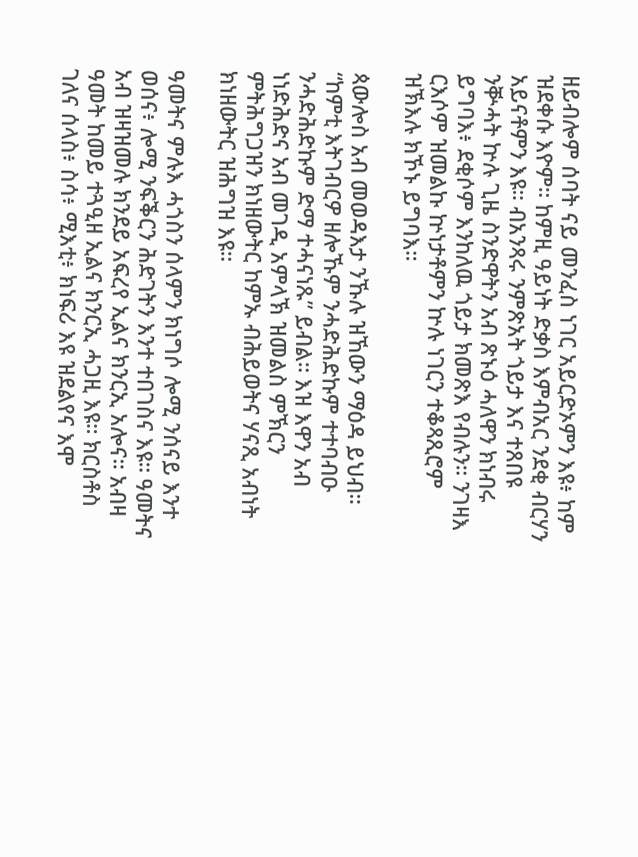ዘይብሎም ሰባት ናይ መንፈስ ነገር አይርድኦምን እዩ፥ ከም ዝደቀሱ እዮም። ከምዚ ዓይነት ድቃስ እምብአር ንደቂ ብርሃን አይናቶምን እዩ። ብአንጻሩ ንምጽአት ጎይታ እና ተጸበዩ ንቝሓት ኵሉ ጊዜ ስንድዋትን አብ ጽኑዕ ሓለዋን ክነብሩ ይግባእ፥ ደቂሶም እንከለዉ ጎይታ ክመጽእ የብሉን። ንገዛእ ርእሶም ዝመልኩ ኵነታቶምን ኵሉ ነገርን ተቆጻጺሮም ዝኽእሉ ክኾኑ ይግባእ።

ጳውሎስ አብ መወዳእታ ንኹሉ ዝኸውን ማዕዳ ይህብ። “ከምቲ እትገብርዎ ዘሎኹም ንሓድሕድኩም ተተባብዑ ንሓድሕድኩም ድማ ተሓናነጹ” ይብል። እዝ እዋን አብ ነነድሕድና አብ መገዲ አምላኽ ዝመልስ ምኽርን ምትሕግጋዝን ክነዘውትር ከምኡ ብሕይወትና ሃናጺ አብነት ክነዘውትር ዝሕግዝ እዩ።

ዓመትና ምሉእ ሓጎስን ሰላምን ክነግሶ ሎሚ ንሰናይ እንተ ወሰና፥ ሎሚ ንፍቕርን ሕድገትን እንተ ተበገስና እዩ። ዓመትና አብ ዝዛዝመሉ ክንደይ አፍረየ ኢልና ክንርኢ አሎና። አብዛ ዓመት ከመይ ተጓዒዘ ኢልና ክንርኢ ሓጋዚ እዩ። ክርስቶስ ገለና ሰላስ፥ ስሳ፥ ሚእቲ፥ ክነፍሪ እዩ ዝደልየና እሞ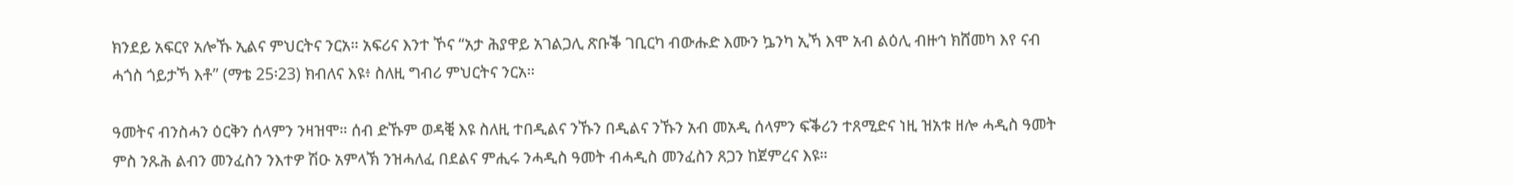ክንደይ አፍርየ አሎኹ ኢልና ምህርትና ንርአ። አፍሪና እንተ ኾና “አታ ሕያዋይ አገልጋሊ ጽቡቕ ገቢርካ ብውሑድ እሙን ኴንካ ኢኻ እሞ አብ ልዕሊ ብዙኅ ክሸመካ እየ ናብ ሓጎስ ጎይታኻ እቶ” (ማቴ 25፡23) ክብለና እዩ፥ ስለዚ ግብሪ ምህርትና ንርአ።

ዓመትና ብንስሓን ዕርቅን ሰላምን ንዛዝሞ። ሰብ ድኹም ወዳቒ እዩ ስለዚ ተበዲልና ንኹን በዲልና ንኹን አብ መአዲ ሰላምን ፍቕሪን ተጸሚድና ነዚ ዝአቱ ዘሎ ሓዲስ ዓመት ምስ ንጹሕ ልብን መንፈስን ንእተዎ ሽዑ አምላኽ ንዝሓለፈ በደልና ምሒሩ ንሓዲስ ዓመት ብሓዲስ መንፈስን ጸጋን ከጀምረና እዩ።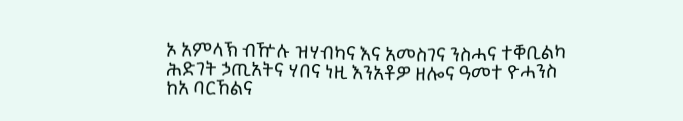ኦ አምላኽ ብዅሉ ዝሃብካና እና አመስገና ንስሓና ተቐቢልካ ሕድገት ኃጢአትና ሃበና ነዚ እንአቶዎ ዘሎና ዓመተ ዮሓንስ ከአ ባርኸልና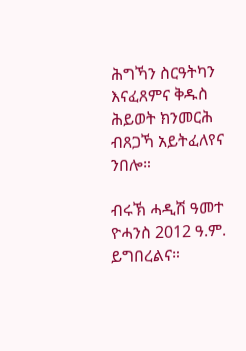ሕግኻን ስርዓትካን እናፈጸምና ቅዱስ ሕይወት ክንመርሕ ብጸጋኻ አይትፈለየና ንበሎ።

ብሩኽ ሓዲሽ ዓመተ ዮሓንስ 2012 ዓ.ም. ይግበረልና።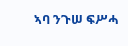ኣባ ንጉሠ ፍሥሓ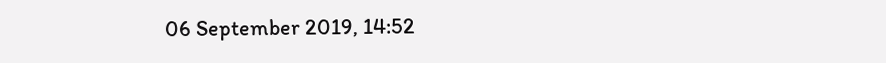06 September 2019, 14:52